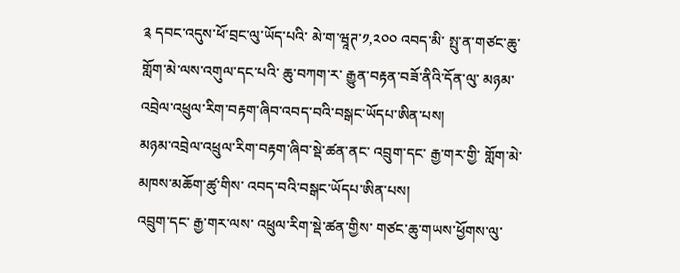༉ དབང་འདུས་ཕོ་བྲང་ལུ་ཡོད་པའི་ མེ་ག་ཝཱཊ་༡,༢༠༠ འབད་མི་ སྤུ་ན་གཙང་ཆུ་གློག་མེ་ལས་འགུལ་དང་པའི་ ཆུ་བཀག་ར་ རྒྱུན་བརྟན་བཟོ་ནིའི་དོན་ལུ་ མཉམ་འབྲེལ་འཕྲུལ་རིག་བརྟག་ཞིབ་འབད་བའི་བསྒང་ཡོདཔ་ཨིན་པས།
མཉམ་འབྲེལ་འཕྲུལ་རིག་བརྟག་ཞིབ་སྡེ་ཚན་ནང་ འབྲུག་དང་ རྒྱ་གར་གྱི་ གློག་མེ་མཁས་མཆོག་ཚུ་གིས་ འབད་བའི་བསྒང་ཡོདཔ་ཨིན་པས།
འབྲུག་དང་ རྒྱ་གར་ལས་ འཕྲུལ་རིག་སྡེ་ཚན་གྱིས་ གཙང་ཆུ་གཡས་ཕྱོགས་ལུ་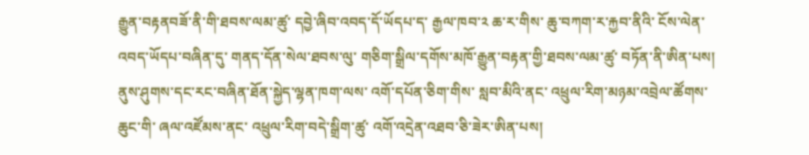རྒྱུན་བརྟནབཟོ་ནི་གི་ཐབས་ལམ་ཚུ་ དབྱེ་ཞིབ་འབད་དོ་ཡོདཔ་ད་ རྒྱལ་ཁབ་༢ ཆ་ར་གིས་ ཆུ་བཀག་ར་རྐྱབ་ནིའི་ ངོས་ལེན་འབད་ཡོདཔ་བཞིན་དུ་ གནད་དོན་སེལ་ཐབས་ལུ་ གཅིག་སྒྲིལ་དགོས་མཁོ་རྒྱུན་བརྟན་གྱི་ཐབས་ལམ་ཚུ་ བཏོན་ནི་ཨིན་པས།
ནུས་ཤུགས་དང་རང་བཞིན་ཐོན་སྐྱེད་ལྷན་ཁག་ལས་ འགོ་དཔོན་ཅིག་གིས་ སླབ་མིའི་ནང་ འཕྲུལ་རིག་མཉམ་འབྲེལ་ཚོགས་ཆུང་གི་ ཞལ་འཛོམས་ནང་ འཕྲུལ་རིག་བདེ་སྒྲིག་ཚུ་ འགོ་འདྲེན་འཐབ་ཅི་ཟེར་ཨིན་པས།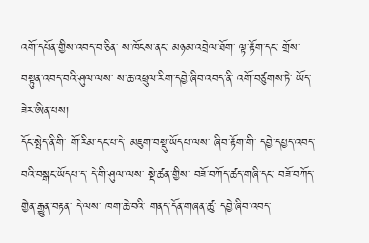འགོ་དཔོན་གྱིས་འབད་བ་ཅིན་ ས་ཁོངས་ནང་ མཉམ་འབྲེལ་ཐོག་ ལྟ་རྟོག་དང་ གྲོས་བསྟུན་འབད་བའི་ཤུལ་ལས་ ས་ཆ་འཕྲུལ་རིག་དབྱེ་ཞིབ་འབད་ནི་ འགོ་བཙུགས་ཏེ་ ཡོད་ཟེར་ཨིན་པས།
དོང་སྤེད་ནི་གི་ གོ་རིམ་དང་པ་དེ་ མཇུག་བསྡུ་ཡོདཔ་ལས་ ཞིབ་རྟོག་གི་ དབྱེ་དཔྱད་འབད་བའི་བསྒང་ཡོདཔ་ད་ དེ་གི་ཤུལ་ལས་ སྡེ་ཚན་གྱིས་ བཟོ་བཀོད་ཚད་གཞི་དང་ བཟོ་བཀོད་ གྱེན་རྒྱུན་བརྟན་ དེ་ལས་ ཁག་ཆེ་བའི་ གནད་དོན་གཞན་ཚུ་ དབྱེ་ཞིབ་འབད་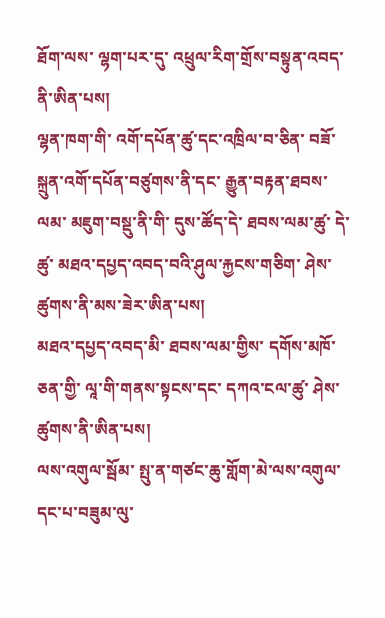ཐོག་ལས་ ལྷག་པར་དུ་ འཕྲུལ་རིག་གྲོས་བསྟུན་འབད་ནི་ཨིན་པས།
ལྷན་ཁག་གི་ འགོ་དཔོན་ཚུ་དང་འཁྲིལ་བ་ཅིན་ བཟོ་སྐྲུན་འགོ་དཔོན་བཙུགས་ནི་དང་ རྒྱུན་བརྟན་ཐབས་ལམ་ མཇུག་བསྡུ་ནི་གི་ དུས་ཚོད་དེ་ ཐབས་ལམ་ཚུ་ དེ་ཚུ་ མཐའ་དཔྱད་འབད་བའི་ཤུལ་རྐྱངས་གཅིག་ ཤེས་ཚུགས་ནི་མས་ཟེར་ཨིན་པས།
མཐའ་དཔྱད་འབད་མི་ ཐབས་ལམ་གྱིས་ དགོས་མཁོ་ཅན་གྱི་ ལཱ་གི་གནས་སྟངས་དང་ དཀའ་ངལ་ཚུ་ ཤེས་ཚུགས་ནི་ཨིན་པས།
ལས་འགུལ་སྦོམ་ སྤུ་ན་གཙང་ཆུ་གློག་མེ་ལས་འགུལ་དང་པ་བཟུམ་ལུ་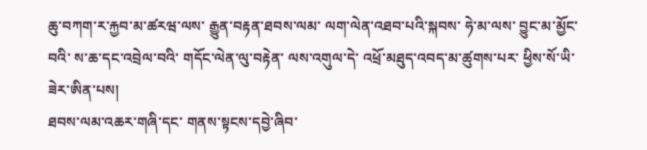ཆུ་བཀག་ར་རྐྱབ་མ་ཚརཝ་ལས་ རྒྱུན་བརྟན་ཐབས་ལམ་ ལག་ལེན་འཐབ་པའི་སྐབས་ ཧེ་མ་ལས་ བྱུང་མ་མྱོང་བའི་ ས་ཆ་དང་འབྲེལ་བའི་ གདོང་ལེན་ལུ་བརྟེན་ ལས་འགུལ་དེ་ འཕྲོ་མཐུད་འབད་མ་ཚུགས་པར་ ཕྱིས་སོ་ཡི་ཟེར་ཨིན་པས།
ཐབས་ལམ་འཆར་གཞི་དང་ གནས་སྟངས་དབྱེ་ཞིབ་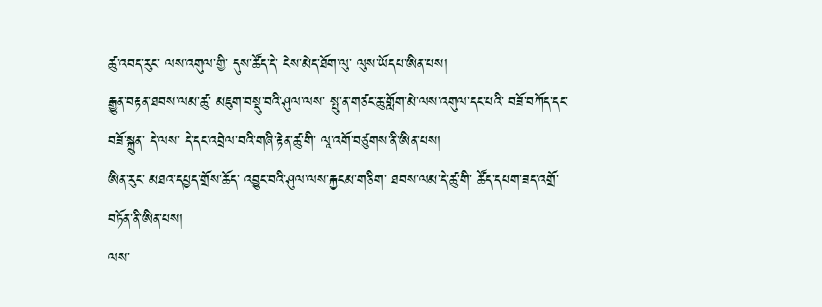ཚུ་འབད་རུང་ ལས་འགུལ་གྱི་ དུས་ཚོད་དེ་ ངེས་མེད་ཐོག་ལུ་ ལུས་ཡོདཔ་ཨིན་པས།
རྒྱུན་བརྟན་ཐབས་ལམ་ཚུ་ མཇུག་བསྡུ་བའི་ཤུལ་ལས་ སྤུ་ན་གཙང་ཆུ་གློག་མེ་ལས་འགུལ་དང་པའི་ བཟོ་བཀོད་དང་ བཟོ་སྐྲུན་ དེ་ལས་ དེ་དང་འབྲེལ་བའི་གཞི་རྟེན་ཚུ་གི་ ལཱ་འགོ་བཙུགས་ནི་ཨིན་པས།
ཨིན་རུང་ མཐའ་དཔྱད་གྲོས་ཆོད་ འབྱུང་བའི་ཤུལ་ལས་རྐྱངམ་གཅིག་ ཐབས་ལམ་དེ་ཚུ་གི་ ཚོད་དཔག་ཟད་འགྲོ་བཏོན་ནི་ཨིན་པས།
ལས་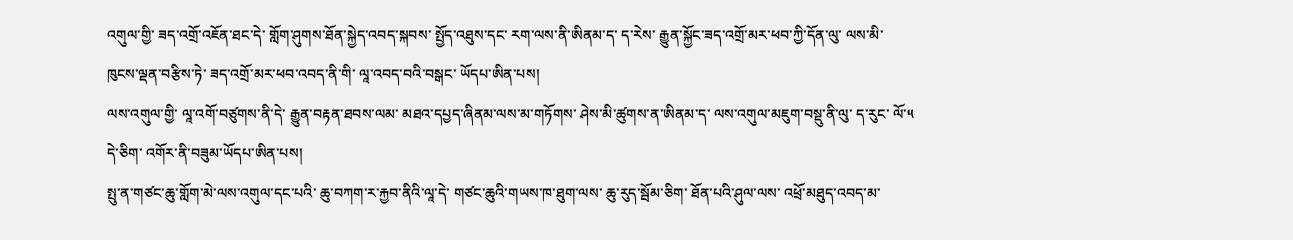འགུལ་གྱི་ ཟད་འགྲོ་འཇོན་ཐང་དེ་ གློག་ཤུགས་ཐོན་སྐྱེད་འབད་སྐབས་ སྤྱོད་འཐུས་དང་ རག་ལས་ནི་ཨིནམ་ད་ ད་རེས་ རྒྱུན་སྐྱོང་ཟད་འགྲོ་མར་ཕབ་ཀྱི་དོན་ལུ་ ལས་མི་ཁུངས་ལྡན་བརྩིས་ཏེ་ ཟད་འགྲོ་མར་ཕབ་འབད་ནི་གི་ ལཱ་འབད་བའི་བསྒང་ ཡོདཔ་ཨིན་པས།
ལས་འགུལ་གྱི་ ལཱ་འགོ་བཙུགས་ནི་དེ་ རྒྱུན་བརྟན་ཐབས་ལམ་ མཐའ་དཔྱད་ཞིནམ་ལས་མ་གཏོགས་ ཤེས་མི་ཚུགས་ན་ཨིནམ་ད་ ལས་འགུལ་མཇུག་བསྡུ་ནི་ལུ་ ད་རུང་ ལོ་༥ དེ་ཅིག་ འགོར་ནི་བཟུམ་ཡོདཔ་ཨིན་པས།
སྤུ་ན་གཙང་ཆུ་གློག་མེ་ལས་འགུལ་དང་པའི་ ཆུ་བཀག་ར་རྐྱབ་ནིའི་ལཱ་དེ་ གཙང་ཆུའི་གཡས་ཁ་ཐུག་ལས་ ཆུ་རུད་སྦོམ་ཅིག་ ཐོན་པའི་ཤུལ་ལས་ འཕྲོ་མཐུད་འབད་མ་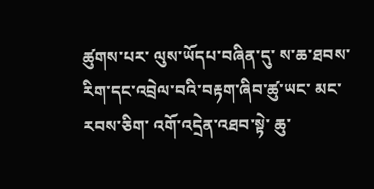ཚུགས་པར་ ལུས་ཡོདཔ་བཞིན་དུ་ ས་ཆ་ཐབས་རིག་དང་འབྲེལ་བའི་བརྟག་ཞིབ་ཚུ་ཡང་ མང་རབས་ཅིག་ འགོ་འདྲེན་འཐབ་སྟེ་ ཆུ་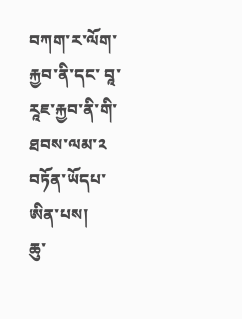བཀག་ར་ལོག་རྐྱབ་ནི་དང་ བཱ་རཱཇ་རྐྱབ་ནི་གི་ ཐབས་ལམ་༢ བཏོན་ཡོདཔ་ཨིན་པས།
ཆུ་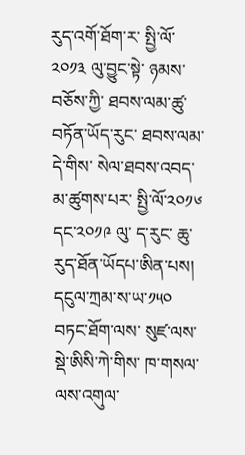རུད་འགོ་ཐོག་ར་ སྤྱི་ལོ་༢༠༡༣ ལུ་བྱུང་སྟེ་ ཉམས་བཅོས་ཀྱི་ ཐབས་ལམ་ཚུ་ བཏོན་ཡོད་རུང་ ཐབས་ལམ་དེ་གིས་ སེལ་ཐབས་འབད་མ་ཚུགས་པར་ སྤྱི་ལོ་༢༠༡༦ དང་༢༠༡༩ ལུ་ ད་རུང་ ཆུ་རུད་ཐོན་ཡོདཔ་ཨིན་པས།
དངུལ་ཀྲམ་ས་ཡ་༡༥༠ བཏང་ཐོག་ལས་ སུཛ་ལས་སྡེ་ཨིསི་ཀེ་གིས་ ཁ་གསལ་ལས་འགུལ་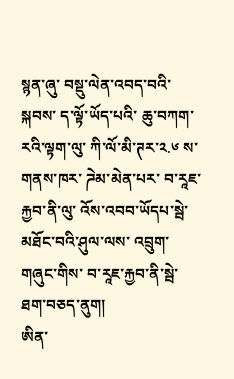སྙན་ཞུ་ བསྡུ་ལེན་འབད་བའི་སྐབས་ ད་ལྟོ་ཡོད་པའི་ ཆུ་བཀག་རའི་ལྟག་ལུ་ ཀི་ལོ་མི་ཊར་༢.༦ ས་གནས་ཁར་ ཌེམ་མེན་པར་ བ་རཱཇ་རྐྱབ་ནི་ལུ་ འོས་འབབ་ཡོདཔ་སྦེ་ མཐོང་བའི་ཤུལ་ལས་ འབྲུག་གཞུང་གིས་ བ་རཱཇ་རྐྱབ་ནི་སྦེ་ ཐག་བཅད་ནུག།
ཨིན་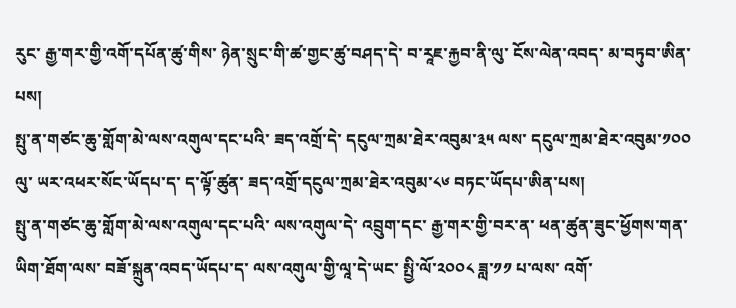རུང་ རྒྱ་གར་གྱི་འགོ་དཔོན་ཚུ་གིས་ ཉེན་སྲུང་གི་ཚ་གྱང་ཚུ་བཤད་དེ་ བ་རཱཇ་རྐྱབ་ནི་ལུ་ ངོས་ལེན་འབད་ མ་བཏུབ་ཨིན་པས།
སྤུ་ན་གཙང་ཆུ་གློག་མེ་ལས་འགུལ་དང་པའི་ ཟད་འགྲོ་དེ་ དངུལ་ཀྲམ་ཐེར་འབུམ་༣༥ ལས་ དངུལ་ཀྲམ་ཐེར་འབུམ་༡༠༠ ལུ་ ཡར་འཕར་སོང་ཡོདཔ་ད་ ད་ལྟོ་ཚུན་ ཟད་འགྲོ་དངུལ་ཀྲམ་ཐེར་འབུམ་༨༦ བཏང་ཡོདཔ་ཨིན་པས།
སྤུ་ན་གཙང་ཆུ་གློག་མེ་ལས་འགུལ་དང་པའི་ ལས་འགུལ་དེ་ འབྲུག་དང་ རྒྱ་གར་གྱི་བར་ན་ ཕན་ཚུན་ཟུང་ཕྱོགས་གན་ཡིག་ཐོག་ལས་ བཟོ་སྐྲུན་འབད་ཡོདཔ་ད་ ལས་འགུལ་གྱི་ལཱ་དེ་ཡང་ སྤྱི་ལོ་༢༠༠༨ ཟླ་༡༡ པ་ལས་ འགོ་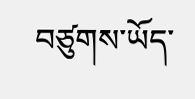བཙུགས་ཡོད་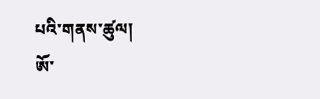པའི་གནས་ཚུལ།
ཨོ་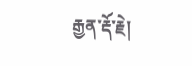རྒྱན་རྡོ་རྗེ།